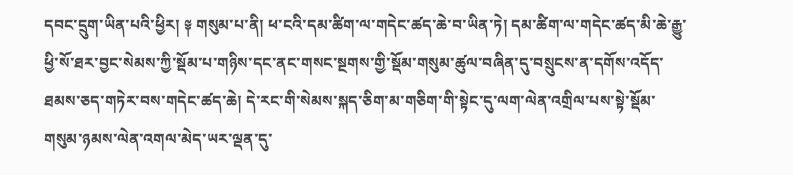དབང་དྲུག་ཡིན་པའི་ཕྱིར། ༈ གསུམ་པ་ནི། ཕ་ངའི་དམ་ཚིག་ལ་གདེང་ཚད་ཆེ་བ་ཡིན་ཏེ། དམ་ཚིག་ལ་གདེང་ཚད་མི་ཆེ་རྒྱུ་ཕྱི་སོ་ཐར་བྱང་སེམས་ཀྱི་སྡོམ་པ་གཉིས་དང་ནང་གསང་སྔགས་གྱི་སྡོམ་གསུམ་ཚུལ་བཞིན་དུ་བསྲུངས་ན་དགོས་འདོད་ཐམས་ཅད་གཏེར་བས་གདེང་ཚད་ཆེ། དེ་རང་གི་སེམས་སྐད་ཅིག་མ་གཅིག་གི་སྟེང་དུ་ལག་ལེན་འགྲིལ་པས་སྟེ་སྡོམ་གསུམ་ཉམས་ལེན་འགལ་མེད་ཡར་ལྡན་དུ་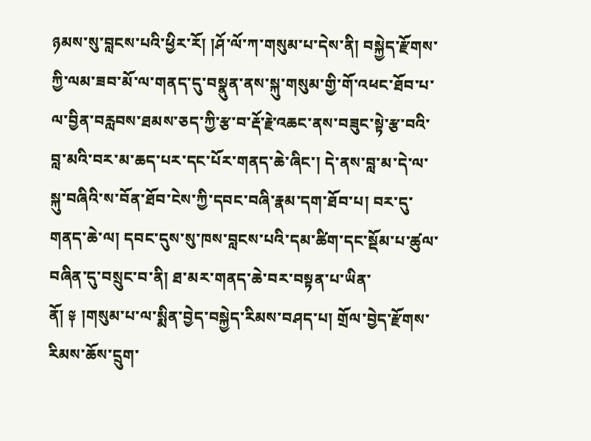ཉམས་སུ་བླངས་པའི་ཕྱིར་རོ། །ཤོ་ལོ་ཀ་གསུམ་པ་དེས་ནི། བསྐྱེད་རྫོགས་ཀྱི་ལམ་ཟབ་མོ་ལ་གནད་དུ་བསྣུན་ནས་སྐུ་གསུམ་གྱི་གོ་འཕང་ཐོབ་པ་ལ་བྱིན་བརླབས་ཐམས་ཅད་ཀྱི་རྩ་བ་རྡོ་རྗེ་འཆང་ནས་བཟུང་སྟེ་རྩ་བའི་བླ་མའི་བར་མ་ཆད་པར་དང་པོར་གནད་ཆེ་ཞིང་། དེ་ནས་བླ་མ་དེ་ལ་སྐུ་བཞིའི་ས་བོན་ཐོབ་ངེས་ཀྱི་དབང་བཞི་རྣམ་དག་ཐོབ་པ། བར་དུ་གནད་ཆེ་ལ། དབང་དུས་སུ་ཁས་བླངས་པའི་དམ་ཚིག་དང་སྡོམ་པ་ཚུལ་བཞིན་དུ་བསྲུང་བ་ནི། ཐ་མར་གནད་ཆེ་བར་བསྟན་པ་ཡིན་ནོ། ༈ །གསུམ་པ་ལ་སྨིན་བྱེད་བསྐྱེད་རིམས་བཤད་པ། གྲོལ་བྱེད་རྫོགས་རིམས་ཆོས་དྲུག་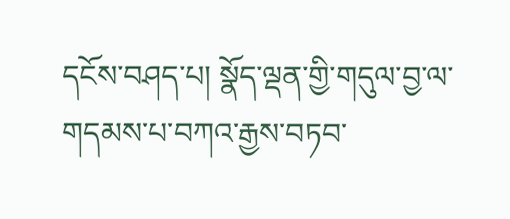དངོས་བཤད་པ། སྣོད་ལྡན་གྱི་གདུལ་བྱ་ལ་གདམས་པ་བཀའ་རྒྱས་བཏབ་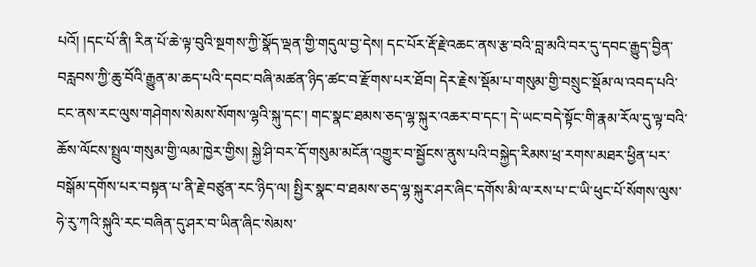པའོ། །དང་པོ་ནི། རིན་པོ་ཆེ་ལྟ་བུའི་སྔགས་ཀྱི་སྣོད་ལྡན་གྱི་གདུལ་བྱ་དེས། དང་པོར་རྡོ་རྗེ་འཆང་ནས་རྩ་བའི་བླ་མའི་བར་དུ་དབང་རྒྱུད་བྱིན་བརླབས་ཀྱི་ཆུ་བོའི་རྒྱུན་མ་ཆད་པའི་དབང་བཞི་མཚན་ཉིད་ཚང་བ་རྫོགས་པར་ཐོབ། དེར་རྗེས་སྡོམ་པ་གསུམ་གྱི་བསྲུང་སྡོམ་ལ་འབད་པའི་ངང་ནས་རང་ལུས་གཤེགས་སེམས་སོགས་ལྷའི་སྐུ་དང་། གང་སྣང་ཐམས་ཅད་ལྷ་སྐུར་འཆར་བ་དང་། དེ་ཡང་བདེ་སྟོང་གི་རྣམ་རོལ་དུ་ལྟ་བའི་ཆོས་ལོངས་སྤྲུལ་གསུམ་གྱི་ལམ་ཁྱེར་གྱིས། སྐྱེ་ཤི་བར་དོ་གསུམ་མངོན་འགྱུར་བ་སྦྱོངས་ནུས་པའི་བསྐྱེད་རིམས་ཕྲ་རགས་མཐར་ཕྱིན་པར་བསྒོམ་དགོས་པར་བསྟན་པ་ནི་རྗེ་བཙུན་རང་ཉིད་ལ། སྤྱིར་སྣང་བ་ཐམས་ཅད་ལྷ་སྐུར་ཤར་ཞིང་དགོས་མི་ལ་རས་པ་ང་ཡི་ཕུང་པོ་སོགས་ལུས་ཧེ་རུ་ཀའི་སྐུའི་རང་བཞིན་དུ་ཤར་བ་ཡིན་ཞིང་སེམས་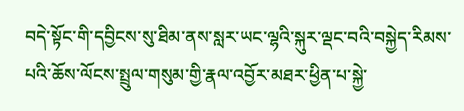བདེ་སྟོང་གི་དབྱིངས་སུ་ཐིམ་ནས་སླར་ཡང་ལྷའི་སྐུར་ལྡང་བའི་བསྐྱེད་རིམས་པའི་ཆོས་ལོངས་སྤྲུལ་གསུམ་གྱི་རྣལ་འབྱོར་མཐར་ཕྱིན་པ་སྐྱེ་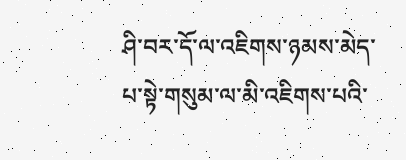ཤི་བར་དོ་ལ་འཇིགས་ཉམས་མེད་པ་སྟེ་གསུམ་ལ་མི་འཇིགས་པའི་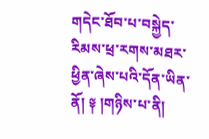གདེང་ཐོབ་པ་བསྐྱེད་རིམས་ཕྲ་རགས་མཐར་ཕྱིན་ཞེས་པའི་དོན་ཡིན་ནོ། ༈ །གཉིས་པ་ནི།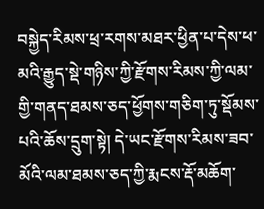བསྐྱེད་རིམས་ཕྲ་རགས་མཐར་ཕྱིན་པ་དེས་ཕ་མའི་རྒྱུད་སྡེ་གཉིས་ཀྱི་རྫོགས་རིམས་ཀྱི་ལམ་གྱི་གནད་ཐམས་ཅད་ཕྱོགས་གཅིག་ཏུ་སྡོམས་པའི་ཆོས་དྲུག་སྟེ། དེ་ཡང་རྫོགས་རིམས་ཟབ་མོའི་ལམ་ཐམས་ཅད་ཀྱི་རྨངས་རྡོ་མཆོག་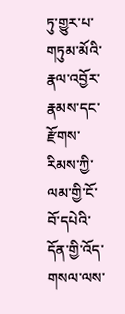ཏུ་གྱུར་པ་གཏུམ་མོའི་རྣལ་འབྱོར་རྣམས་དང་རྫོགས་རིམས་ཀྱི་ལམ་གྱི་ངོ་བོ་དཔེའི་དོན་གྱི་འོད་གསལ་ལས་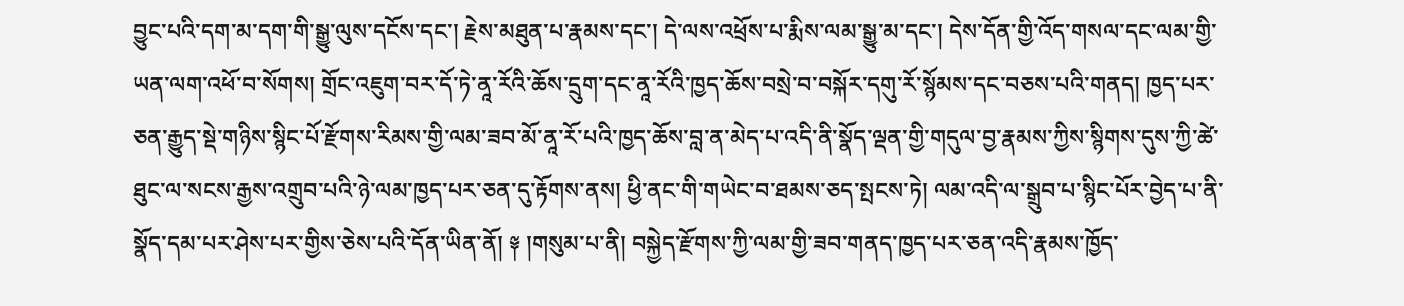བྱུང་པའི་དག་མ་དག་གི་སྒྱུ་ལུས་དངོས་དང་། རྗེས་མཐུན་པ་རྣམས་དང་། དེ་ལས་འཕྲོས་པ་རྨིས་ལམ་སྒྱུ་མ་དང་། དེས་དོན་གྱི་འོད་གསལ་དང་ལམ་གྱི་ཡན་ལག་འཕོ་བ་སོགས། གྲོང་འཇུག་བར་དོ་ཏེ་ནཱ་རོའི་ཆོས་དྲུག་དང་ནཱ་རོའི་ཁྱད་ཆོས་བསྲེ་བ་བསྐོར་དགུ་རོ་སྙོམས་དང་བཅས་པའི་གནད། ཁྱད་པར་ཅན་རྒྱུད་སྡེ་གཉིས་སྙིང་པོ་རྫོགས་རིམས་གྱི་ལམ་ཟབ་མོ་ནཱ་རོ་པའི་ཁྱད་ཆོས་བླ་ན་མེད་པ་འདི་ནི་སྣོད་ལྡན་གྱི་གདུལ་བྱ་རྣམས་ཀྱིས་སྙིགས་དུས་ཀྱི་ཚེ་ཐུང་ལ་སངས་རྒྱས་འགྲུབ་པའི་ཉེ་ལམ་ཁྱད་པར་ཅན་དུ་རྟོགས་ནས། ཕྱི་ནང་གི་གཡེང་བ་ཐམས་ཅད་སྤངས་ཏེ། ལམ་འདི་ལ་སྒྲུབ་པ་སྙིང་པོར་བྱེད་པ་ནི་སྣོད་དམ་པར་ཤེས་པར་གྱིས་ཅེས་པའི་དོན་ཡིན་ནོ། ༈ །གསུམ་པ་ནི། བསྐྱེད་རྫོགས་ཀྱི་ལམ་གྱི་ཟབ་གནད་ཁྱད་པར་ཅན་འདི་རྣམས་ཁྱོད་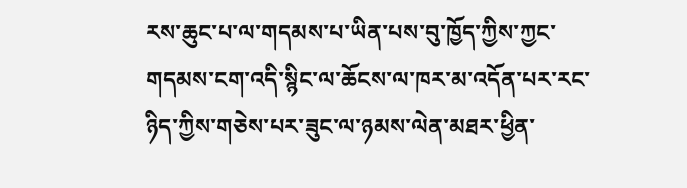རས་ཆུང་པ་ལ་གདམས་པ་ཡིན་པས་བུ་ཁྱོད་ཀྱིས་ཀྱང་གདམས་ངག་འདི་སྙིང་ལ་ཆོངས་ལ་ཁར་མ་འདོན་པར་རང་ཉིད་ཀྱིས་གཅེས་པར་ཟུང་ལ་ཉམས་ལེན་མཐར་ཕྱིན་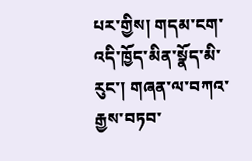པར་གྱིས། གདམ་ངག་འདི་ཁྱོད་མིན་སྣོད་མི་རུང་། གཞན་ལ་བཀའ་རྒྱས་བཏབ་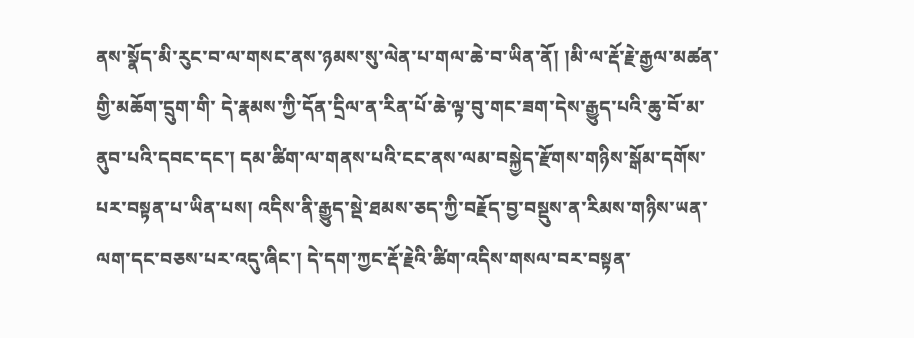ནས་སྣོད་མི་རུང་བ་ལ་གསང་ནས་ཉམས་སུ་ལེན་པ་གལ་ཆེ་བ་ཡིན་ནོ། །མི་ལ་རྡོ་རྗེ་རྒྱལ་མཚན་གྱི་མཆོག་དྲུག་གི་ དེ་རྣམས་ཀྱི་དོན་དྲིལ་ན་རིན་པོ་ཆེ་ལྟ་བུ་གང་ཟག་དེས་རྒྱུད་པའི་ཆུ་བོ་མ་ནུབ་པའི་དབང་དང་། དམ་ཚིག་ལ་གནས་པའི་ངང་ནས་ལམ་བསྐྱེད་རྫོགས་གཉིས་སྒོམ་དགོས་པར་བསྟན་པ་ཡིན་པས། འདིས་ནི་རྒྱུད་སྡེ་ཐམས་ཅད་ཀྱི་བརྗོད་བྱ་བསྡུས་ན་རིམས་གཉིས་ཡན་ལག་དང་བཅས་པར་འདུ་ཞིང་། དེ་དག་ཀྱང་རྡོ་རྗེའི་ཚིག་འདིས་གསལ་བར་བསྟན་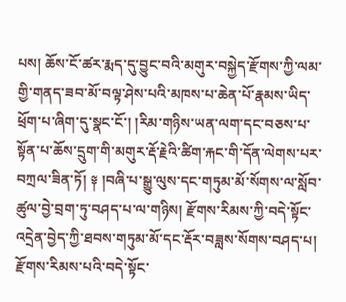པས། ཆོས་ངོ་ཚར་རྨད་དུ་བྱུང་བའི་མགུར་བསྐྱེད་རྫོགས་ཀྱི་ལམ་གྱི་གནད་ཟབ་མོ་བལྟ་ཤེས་པའི་མཁས་པ་ཆེན་པོ་རྣམས་ཡིད་ཕྲོག་པ་ཞིག་དུ་སྣང་ངོ་། །རིམ་གཉིས་ཡན་ལག་དང་བཅས་པ་སྟོན་པ་ཆོས་དྲུག་གི་མགུར་རྡོ་རྗེའི་ཚིག་རྐང་གི་དོན་ལེགས་པར་བཀྲལ་ཟིན་ཏོ། ༈ །བཞི་པ་སྒྱུ་ལུས་དང་གཏུམ་མོ་སོགས་ལ་སློབ་ཚུལ་བྱེ་བྲག་ཏུ་བཤད་པ་ལ་གཉིས། རྫོགས་རིམས་ཀྱི་བདེ་སྟོང་འདྲེན་བྱེད་ཀྱི་ཐབས་གཏུམ་མོ་དང་རྡོར་བཟླས་སོགས་བཤད་པ། རྫོགས་རིམས་པའི་བདེ་སྟོང་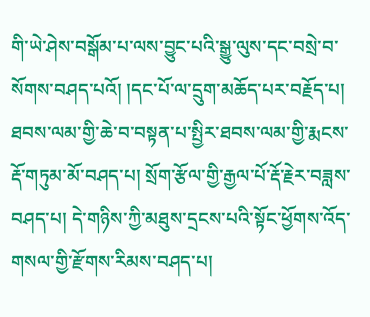གི་ཡེ་ཤེས་བསྒོམ་པ་ལས་བྱུང་པའི་སྒྱུ་ལུས་དང་བསྲེ་བ་སོགས་བཤད་པའོ། །དང་པོ་ལ་དྲུག་མཆོད་པར་བརྗོད་པ། ཐབས་ལམ་གྱི་ཆེ་བ་བསྟན་པ་སྤྱིར་ཐབས་ལམ་གྱི་རྨངས་རྡོ་གཏུམ་མོ་བཤད་པ། སྲོག་རྩོལ་གྱི་རྒྱལ་པོ་རྡོ་རྗེར་བཟླས་བཤད་པ། དེ་གཉིས་ཀྱི་མཐུས་དྲངས་པའི་སྟོང་ཕྱོགས་འོད་གསལ་གྱི་རྫོགས་རིམས་བཤད་པ།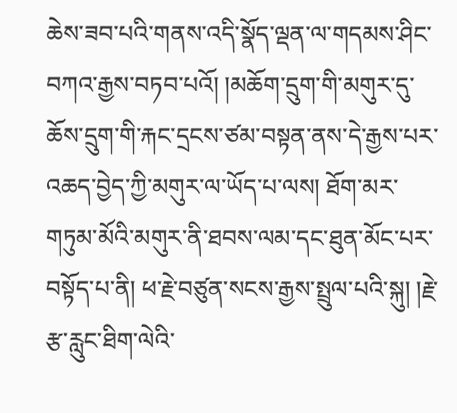ཆེས་ཟབ་པའི་གནས་འདི་སྣོད་ལྡན་ལ་གདམས་ཤིང་བཀའ་རྒྱས་བཏབ་པའོ། །མཆོག་དྲུག་གི་མགུར་དུ་ཆོས་དྲུག་གི་རྐང་དྲངས་ཙམ་བསྟན་ནས་དེ་རྒྱས་པར་འཆད་བྱེད་ཀྱི་མགུར་ལ་ཡོད་པ་ལས། ཐོག་མར་གཏུམ་མོའི་མགུར་ནི་ཐབས་ལམ་དང་ཐུན་མོང་པར་བསྟོད་པ་ནི། ཕ་རྗེ་བཙུན་སངས་རྒྱས་སྤྲུལ་པའི་སྐུ། །རྗེ་རྩ་རླུང་ཐིག་ལེའི་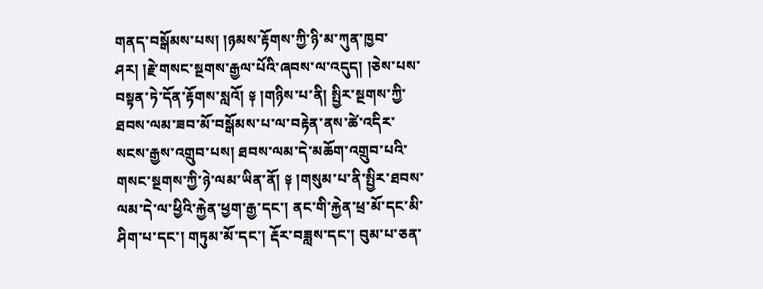གནད་བསྒོམས་པས། །ཉམས་རྟོགས་ཀྱི་ཉི་མ་ཀུན་ཁྱབ་ཤར། །རྗེ་གསང་སྔགས་རྒྱལ་པོའི་ཞབས་ལ་འདུད། །ཅེས་པས་བསྟན་ཏེ་དོན་རྟོགས་སླའོ། ༈ །གཉིས་པ་ནི། སྤྱིར་སྔགས་ཀྱི་ཐབས་ལམ་ཟབ་མོ་བསྒོམས་པ་ལ་བརྟེན་ནས་ཚེ་འདིར་སངས་རྒྱས་འགྲུབ་པས། ཐབས་ལམ་དེ་མཆོག་འགྲུབ་པའི་གསང་སྔགས་ཀྱི་ཉེ་ལམ་ཡིན་ནོ། ༈ །གསུམ་པ་ནི་སྤྱིར་ཐབས་ལམ་དེ་ལ་ཕྱིའི་རྐྱེན་ཕྱག་རྒྱ་དང་། ནང་གི་རྐྱེན་ཕྲ་མོ་དང་མི་ཤིག་པ་དང་། གཏུམ་མོ་དང་། རྡོར་བཟླས་དང་། བུམ་པ་ཅན་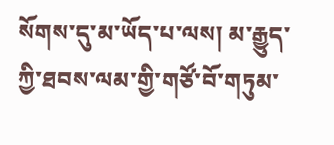སོགས་དུ་མ་ཡོད་པ་ལས། མ་རྒྱུད་ཀྱི་ཐབས་ལམ་གྱི་གཙོ་བོ་གཏུམ་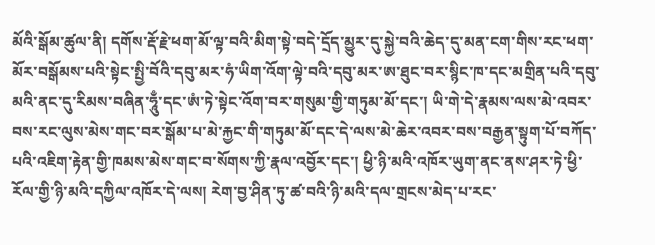མོའི་སྒོམ་ཚུལ་ནི། དགོས་རྡོ་རྗེ་ཕག་མོ་ལྟ་བའི་མིག་སྟེ་བདེ་དྲོད་མྱུར་དུ་སྐྱེ་བའི་ཆེད་དུ་མན་ངག་གིས་རང་ཕག་མོར་བསྒོམས་པའི་སྟེང་སྤྱི་བོའི་དབུ་མར་ཧཾ་ཡིག་འོག་ལྟེ་བའི་དབུ་མར་ཨ་ཐུང་བར་སྙིང་ཁ་དང་མགྲིན་པའི་དབུ་མའི་ནང་དུ་རིམས་བཞིན་ཧཱུྃ་དང་ཨཾ་ཏེ་སྟེང་འོག་བར་གསུམ་གྱི་གཏུམ་མོ་དང་། ཡི་གེ་དེ་རྣམས་ལས་མེ་འབར་བས་རང་ལུས་མེས་གང་བར་སྒོམ་པ་མེ་རྐྱང་གི་གཏུམ་མོ་དང་དེ་ལས་མེ་ཆེར་འབར་བས་བརྒྱན་སྟུག་པོ་བཀོད་པའི་འཇིག་རྟེན་གྱི་ཁམས་མེས་གང་བ་སོགས་ཀྱི་རྣལ་འབྱོར་དང་། ཕྱི་ཉི་མའི་འཁོར་ཡུག་ནང་ནས་ཤར་ཏེ་ཕྱི་རོལ་གྱི་ཉི་མའི་དཀྱིལ་འཁོར་དེ་ལས། རེག་བྱ་ཤིན་ཏུ་ཚ་བའི་ཉི་མའི་དལ་གྲངས་མེད་པ་རང་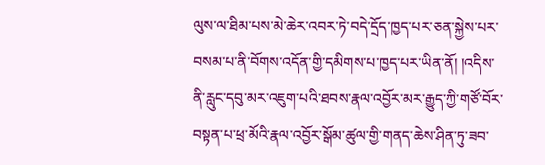ལུས་ལ་ཐིམ་པས་མེ་ཆེར་འབར་ཏེ་བདེ་དྲོད་ཁྱད་པར་ཅན་སྐྱེས་པར་བསམ་པ་ནི་བོགས་འདོན་གྱི་དམིགས་པ་ཁྱད་པར་ཡིན་ནོ། །འདིས་ནི་རླུང་དབུ་མར་འཇུག་པའི་ཐབས་རྣལ་འབྱོར་མར་རྒྱུད་ཀྱི་གཙོ་བོར་བསྟན་པ་ཕྲ་མོའི་རྣལ་འབྱོར་སྒོམ་ཚུལ་གྱི་གནད་ཆེས་ཤིན་ཏུ་ཟབ་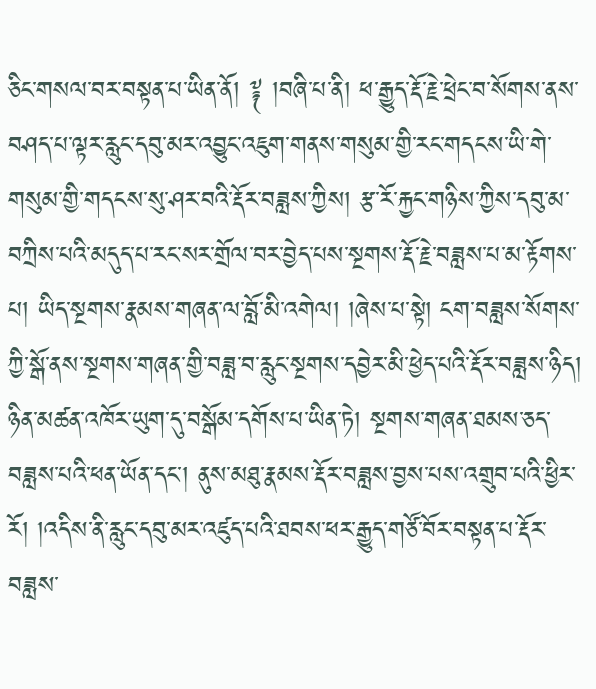ཅིང་གསལ་བར་བསྟན་པ་ཡིན་ནོ། ༈ །བཞི་པ་ནི། ཕ་རྒྱུད་རྡོ་རྗེ་ཕྲེང་བ་སོགས་ནས་བཤད་པ་ལྟར་རླུང་དབུ་མར་འབྱུང་འཇུག་གནས་གསུམ་གྱི་རང་གདངས་ཡི་གེ་གསུམ་གྱི་གདངས་སུ་ཤར་བའི་རྡོར་བཟླས་ཀྱིས། རྩ་རོ་རྐྱང་གཉིས་ཀྱིས་དབུ་མ་བཀྲིས་པའི་མདུད་པ་རང་སར་གྲོལ་བར་བྱེད་པས་སྔགས་རྡོ་རྗེ་བཟླས་པ་མ་རྟོགས་པ། ཡིད་སྔགས་རྣམས་གཞན་ལ་བློ་མི་འགེལ། །ཞེས་པ་སྟེ། ངག་བཟླས་སོགས་ཀྱི་སྒོ་ནས་སྔགས་གཞན་གྱི་བཟླ་བ་རླུང་སྔགས་དབྱེར་མི་ཕྱེད་པའི་རྡོར་བཟླས་ཉིད། ཉིན་མཚན་འཁོར་ཡུག་དུ་བསྒོམ་དགོས་པ་ཡིན་ཏེ། སྔགས་གཞན་ཐམས་ཅད་བཟླས་པའི་ཕན་ཡོན་དང་། ནུས་མཐུ་རྣམས་རྡོར་བཟླས་བྱས་པས་འགྲུབ་པའི་ཕྱིར་རོ། །འདིས་ནི་རླུང་དབུ་མར་འཛུད་པའི་ཐབས་ཕར་རྒྱུད་གཙོ་བོར་བསྟན་པ་རྡོར་བཟླས་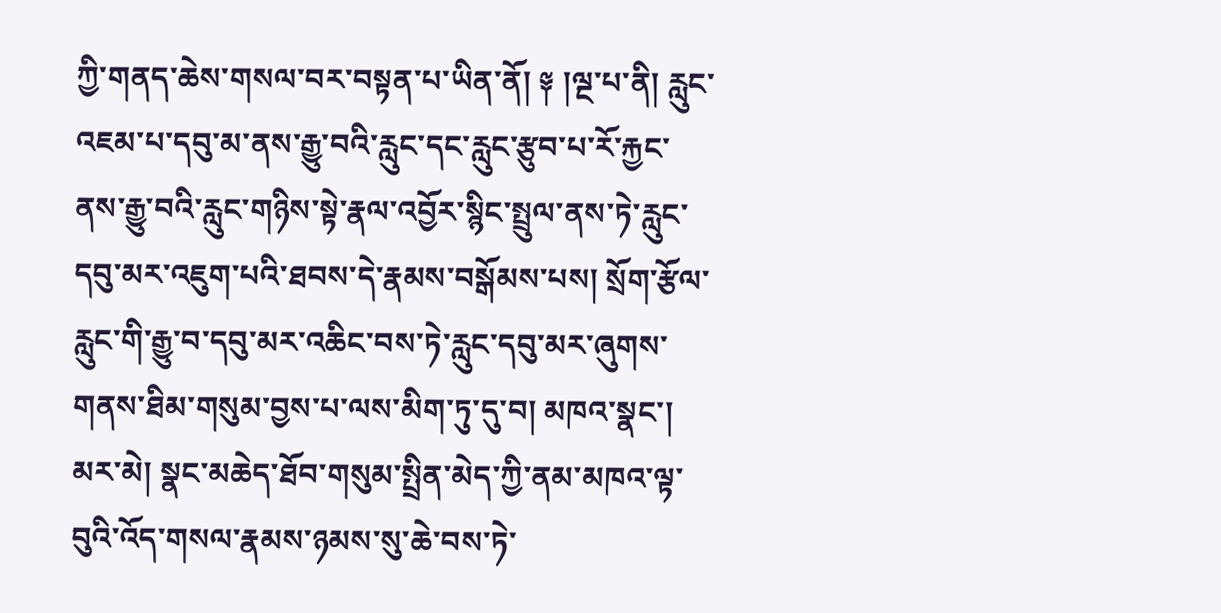ཀྱི་གནད་ཆེས་གསལ་བར་བསྟན་པ་ཡིན་ནོ། ༈ །ལྔ་པ་ནི། རླུང་འཇམ་པ་དབུ་མ་ནས་རྒྱུ་བའི་རླུང་དང་རླུང་རྩུབ་པ་རོ་རྐྱང་ནས་རྒྱུ་བའི་རླུང་གཉིས་སྟེ་རྣལ་འབྱོར་སྙིང་སྤྲུལ་ནས་ཏེ་རླུང་དབུ་མར་འཇུག་པའི་ཐབས་དེ་རྣམས་བསྒོམས་པས། སྲོག་རྩོལ་རླུང་གི་རྒྱུ་བ་དབུ་མར་འཆིང་བས་ཏེ་རླུང་དབུ་མར་ཞུགས་གནས་ཐིམ་གསུམ་བྱས་པ་ལས་མིག་ཏུ་དུ་བ། མཁའ་སྣང་། མར་མེ། སྣང་མཆེད་ཐོབ་གསུམ་སྤྲིན་མེད་ཀྱི་ནམ་མཁའ་ལྟ་བུའི་འོད་གསལ་རྣམས་ཉམས་སུ་ཆེ་བས་ཏེ་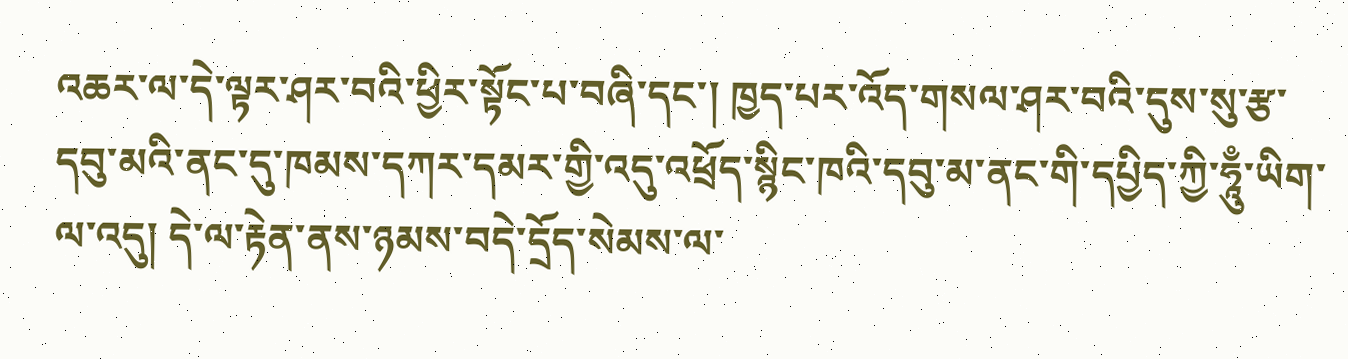འཆར་ལ་དེ་ལྟར་ཤར་བའི་ཕྱིར་སྟོང་པ་བཞི་དང་། ཁྱད་པར་འོད་གསལ་ཤར་བའི་དུས་སུ་རྩ་དབུ་མའི་ནང་དུ་ཁམས་དཀར་དམར་གྱི་འདུ་འཕྲོད་སྙིང་ཁའི་དབུ་མ་ནང་གི་དཔྱིད་ཀྱི་ཧཱུྃ་ཡིག་ལ་འདུ། དེ་ལ་རྟེན་ནས་ཉམས་བདེ་དྲོད་སེམས་ལ་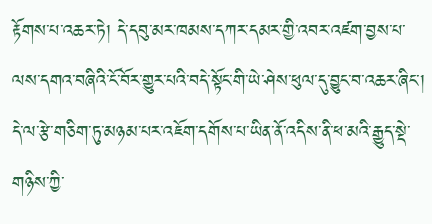རྟོགས་པ་འཆར་ཏེ། དེ་དབུ་མར་ཁམས་དཀར་དམར་གྱི་འབར་འཛག་བྱས་པ་ལས་དགའ་བཞིའི་ངོ་བོར་གྱུར་པའི་བདེ་སྟོང་གི་ཡེ་ཤེས་ཕུལ་དུ་བྱུང་བ་འཆར་ཞིང་། དེ་ལ་རྩེ་གཅིག་ཏུ་མཉམ་པར་འཇོག་དགོས་པ་ཡིན་ནོ་འདིས་ནི་ཕ་མའི་རྒྱུད་སྡེ་གཉིས་ཀྱི་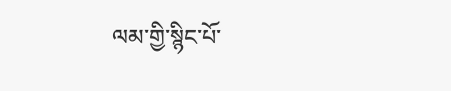ལམ་གྱི་སྙིང་པོ་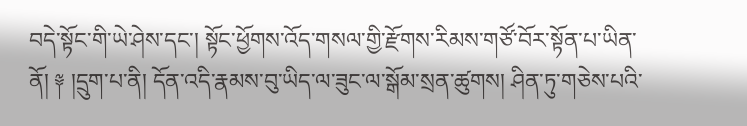བདེ་སྟོང་གི་ཡེ་ཤེས་དང་། སྟོང་ཕྱོགས་འོད་གསལ་གྱི་རྫོགས་རིམས་གཙོ་བོར་སྟོན་པ་ཡིན་ནོ། ༈ །དྲུག་པ་ནི། དོན་འདི་རྣམས་བུ་ཡིད་ལ་ཟུང་ལ་སྒོམ་སྲན་ཚུགས། ཤིན་ཏུ་གཅེས་པའི་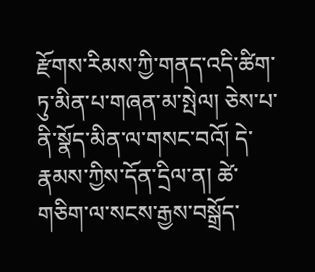རྫོགས་རིམས་ཀྱི་གནད་འདི་ཚིག་ཏུ་མིན་པ་གཞན་མ་སྤེལ། ཅེས་པ་ནི་སྣོད་མིན་ལ་གསང་བའོ། དེ་རྣམས་ཀྱིས་དོན་དྲིལ་ན། ཚེ་གཅིག་ལ་སངས་རྒྱས་བསྒྲོད་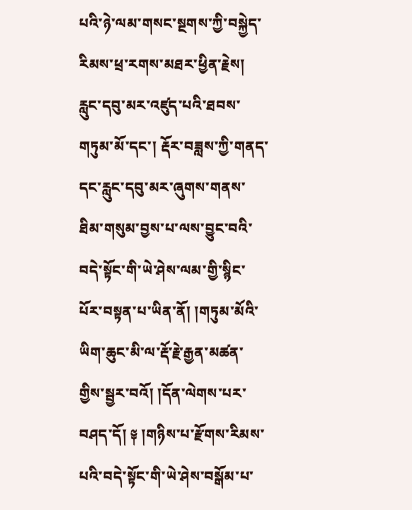པའི་ཉེ་ལམ་གསང་སྔགས་ཀྱི་བསྐྱེད་རིམས་ཕྲ་རགས་མཐར་ཕྱིན་རྗེས། རླུང་དབུ་མར་འཛུད་པའི་ཐབས་གཏུམ་མོ་དང་། རྡོར་བཟླས་ཀྱི་གནད་དང་རླུང་དབུ་མར་ཞུགས་གནས་ཐིམ་གསུམ་བྱས་པ་ལས་བྱུང་བའི་བདེ་སྟོང་གི་ཡེ་ཤེས་ལམ་གྱི་སྙིང་པོར་བསྟན་པ་ཡིན་ནོ། །གཏུམ་མོའི་ཡིག་ཆུང་མི་ལ་རྡོ་རྗེ་རྒྱན་མཚན་གྱིས་སྦྱར་བའོ། །དོན་ལེགས་པར་བཤད་དོ། ༈ །གཉིས་པ་རྫོགས་རིམས་པའི་བདེ་སྟོང་གི་ཡེ་ཤེས་བསྒོམ་པ་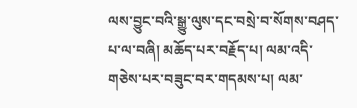ལས་བྱུང་བའི་སྒྱུ་ལུས་དང་བསྲེ་བ་སོགས་བཤད་པ་ལ་བཞི། མཆོད་པར་བརྗོད་པ། ལམ་འདི་གཅེས་པར་བཟུང་བར་གདམས་པ། ལམ་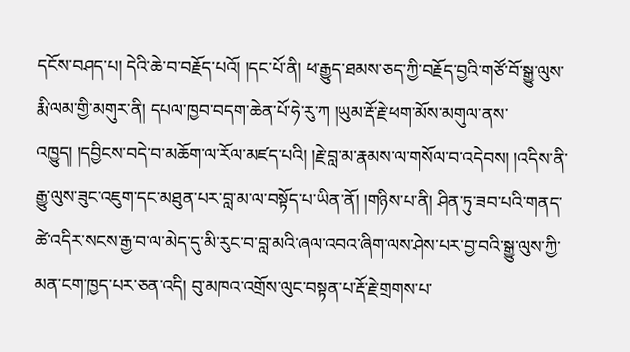དངོས་བཤད་པ། དེའི་ཆེ་བ་བརྗོད་པའོ། །དང་པོ་ནི། ཕ་རྒྱུད་ཐམས་ཅད་ཀྱི་བརྗོད་བྱའི་གཙོ་བོ་སྒྱུ་ལུས་རྨི་ལམ་གྱི་མགུར་ནི། དཔལ་ཁྱབ་བདག་ཆེན་པོ་ཧེ་རུ་ཀ །ཡུམ་རྡོ་རྗེ་ཕག་མོས་མགུལ་ནས་འཁྱུད། །དབྱིངས་བདེ་བ་མཆོག་ལ་རོལ་མཛད་པའི། །རྗེ་བླ་མ་རྣམས་ལ་གསོལ་བ་འདེབས། །འདིས་ནི་རྒྱུ་ལུས་ཟུང་འཇུག་དང་མཐུན་པར་བླ་མ་ལ་བསྟོད་པ་ཡིན་ནོ། །གཉིས་པ་ནི། ཤིན་ཏུ་ཟབ་པའི་གནད་ཚེ་འདིར་སངས་རྒྱ་བ་ལ་མེད་དུ་མི་རུང་བ་བླ་མའི་ཞལ་འབའ་ཞིག་ལས་ཤེས་པར་བྱ་བའི་སྒྱུ་ལུས་ཀྱི་མན་ངག་ཁྱད་པར་ཅན་འདི། བུ་མཁའ་འགྲོས་ལུང་བསྟན་པ་རྡོ་རྗེ་གྲགས་པ་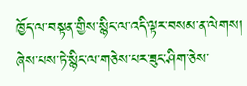ཁྱོད་ལ་བསྟན་གྱིས་སྙིང་ལ་འདི་ལྟར་བསམ་ན་ལེགས། ཞེས་པས་ཏེ་སྙིང་ལ་གཅེས་པར་ཟུང་ཤིག་ཅེས་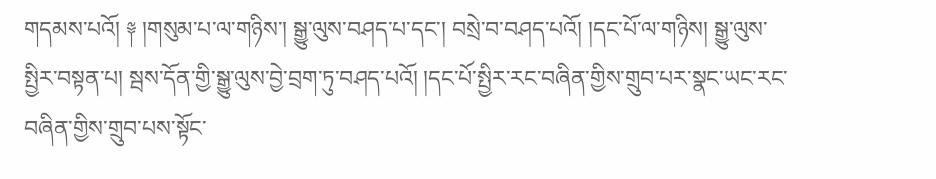གདམས་པའོ། ༈ །གསུམ་པ་ལ་གཉིས་། སྒྱུ་ལུས་བཤད་པ་དང་། བསྲེ་བ་བཤད་པའོ། །དང་པོ་ལ་གཉིས། སྒྱུ་ལུས་སྤྱིར་བསྟན་པ། སྦས་དོན་གྱི་སྒྱུ་ལུས་བྱེ་བྲག་ཏུ་བཤད་པའོ། །དང་པོ་སྤྱིར་རང་བཞིན་གྱིས་གྲུབ་པར་སྣང་ཡང་རང་བཞིན་གྱིས་གྲུབ་པས་སྟོང་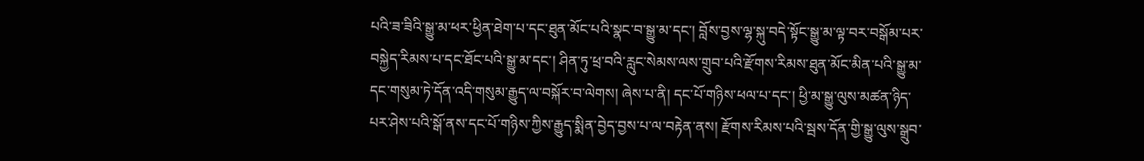པའི་ཟ་ཟིའི་སྒྱུ་མ་ཕར་ཕྱིན་ཐེག་པ་དང་ཐུན་མོང་པའི་སྣང་བ་སྒྱུ་མ་དང་། བློས་བྱས་ལྷ་སྐུ་བདེ་སྟོང་སྒྱུ་མ་ལྟ་བར་བསྒོམ་པར་བསྐྱེད་རིམས་པ་དང་ཐོང་པའི་སྒྱུ་མ་དང་། ཤིན་ཏུ་ཕྲ་བའི་རླུང་སེམས་ལས་གྲུབ་པའི་རྫོགས་རིམས་ཐུན་མོང་མིན་པའི་སྒྱུ་མ་དང་གསུམ་ཏེ་དོན་འདི་གསུམ་རྒྱུད་ལ་བསྐོར་བ་ལེགས། ཞེས་པ་ནི། དང་པོ་གཉིས་ཕལ་པ་དང་། ཕྱི་མ་སྒྱུ་ལུས་མཚན་ཉིད་པར་ཤེས་པའི་སྒོ་ནས་དང་པོ་གཉིས་ཀྱིས་རྒྱུད་སྨིན་བྱེད་བྱས་པ་ལ་བརྟེན་ནས། རྫོགས་རིམས་པའི་སྦས་དོན་གྱི་སྒྱུ་ལུས་སྒྲུབ་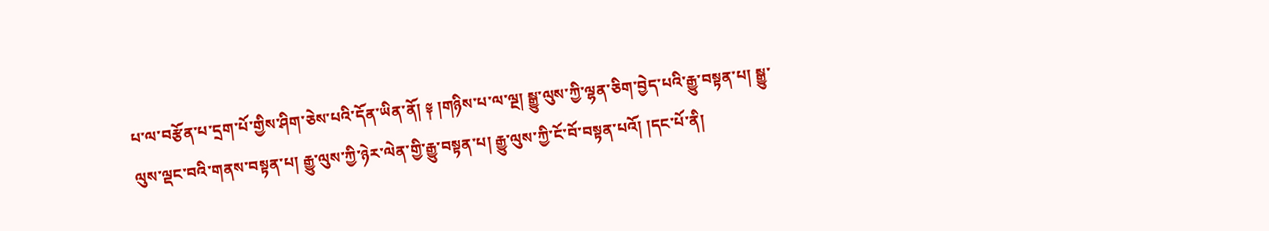པ་ལ་བརྩོན་པ་དྲག་པོ་གྱིས་ཤིག་ཅེས་པའི་དོན་ཡིན་ནོ། ༈ །གཉིས་པ་ལ་ལྔ། སྒྱུ་ལུས་ཀྱི་ལྷན་ཅིག་བྱེད་པའི་རྒྱུ་བསྟན་པ། སྒྱུ་ལུས་ལྡང་བའི་གནས་བསྟན་པ། རྒྱུ་ལུས་ཀྱི་ཉེར་ལེན་གྱི་རྒྱུ་བསྟན་པ། རྒྱུ་ལུས་ཀྱི་ངོ་བོ་བསྟན་པའོ། །དང་པོ་ནི།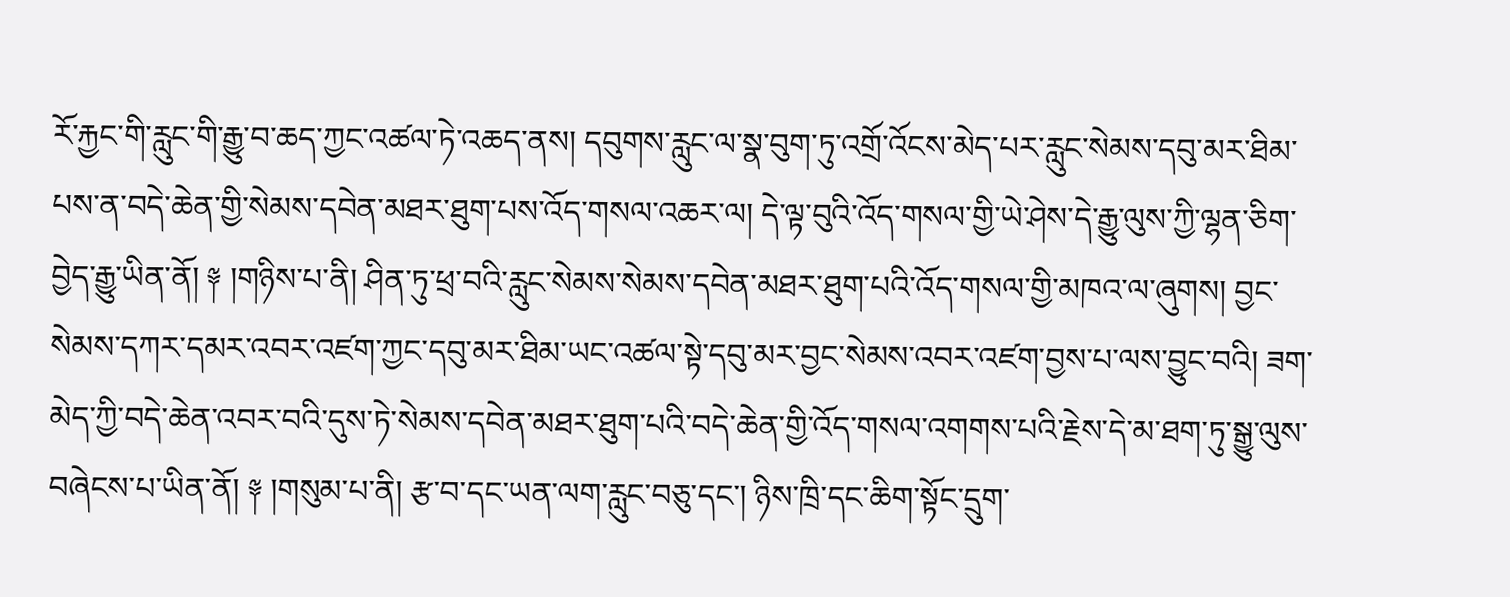རོ་རྐྱང་གི་རླུང་གི་རྒྱུ་བ་ཆད་ཀྱང་འཚལ་ཏེ་འཆད་ནས། དབུགས་རླུང་ལ་སྣ་བུག་ཏུ་འགྲོ་འོངས་མེད་པར་རླུང་སེམས་དབུ་མར་ཐིམ་པས་ན་བདེ་ཆེན་གྱི་སེམས་དབེན་མཐར་ཐུག་པས་འོད་གསལ་འཆར་ལ། དེ་ལྟ་བུའི་འོད་གསལ་གྱི་ཡེ་ཤེས་དེ་རྒྱུ་ལུས་ཀྱི་ལྷན་ཅིག་བྱེད་རྒྱུ་ཡིན་ནོ། ༈ །གཉིས་པ་ནི། ཤིན་ཏུ་ཕྲ་བའི་རླུང་སེམས་སེམས་དབེན་མཐར་ཐུག་པའི་འོད་གསལ་གྱི་མཁའ་ལ་ཞུགས། བྱང་སེམས་དཀར་དམར་འབར་འཛག་ཀྱང་དབུ་མར་ཐིམ་ཡང་འཚལ་སྟེ་དབུ་མར་བྱང་སེམས་འབར་འཛག་བྱས་པ་ལས་བྱུང་བའི། ཟག་མེད་ཀྱི་བདེ་ཆེན་འབར་བའི་དུས་ཏེ་སེམས་དབེན་མཐར་ཐུག་པའི་བདེ་ཆེན་གྱི་འོད་གསལ་འགགས་པའི་རྗེས་དེ་མ་ཐག་ཏུ་སྒྱུ་ལུས་བཞེངས་པ་ཡིན་ནོ། ༈ །གསུམ་པ་ནི། རྩ་བ་དང་ཡན་ལག་རླུང་བཅུ་དང་། ཉིས་ཁྲི་དང་ཆིག་སྟོང་དྲུག་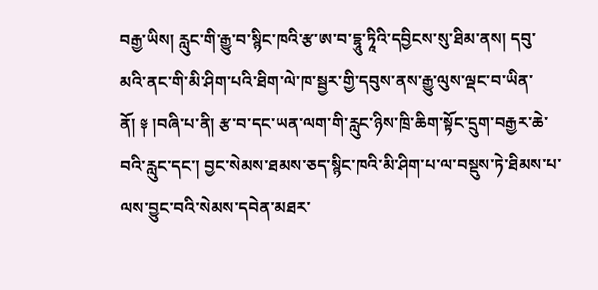བརྒྱ་ཡིས། རླུང་གི་རྒྱུ་བ་སྙིང་ཁའི་རྩ་ཨ་བ་དྷཱུ་ཏཱིའི་དབྱིངས་སུ་ཐིམ་ནས། དབུ་མའི་ནང་གི་མི་ཤིག་པའི་ཐིག་ལེ་ཁ་སྦྱར་གྱི་དབུས་ནས་རྒྱུ་ལུས་ལྡང་བ་ཡིན་ནོ། ༈ །བཞི་པ་ནི། རྩ་བ་དང་ཡན་ལག་གི་རླུང་ཉིས་ཁྲི་ཆིག་སྟོང་དྲུག་བརྒྱར་ཆེ་བའི་རླུང་དང་། བྱང་སེམས་ཐམས་ཅད་སྙིང་ཁའི་མི་ཤིག་པ་ལ་བསྡུས་ཏེ་ཐིམས་པ་ལས་བྱུང་བའི་སེམས་དབེན་མཐར་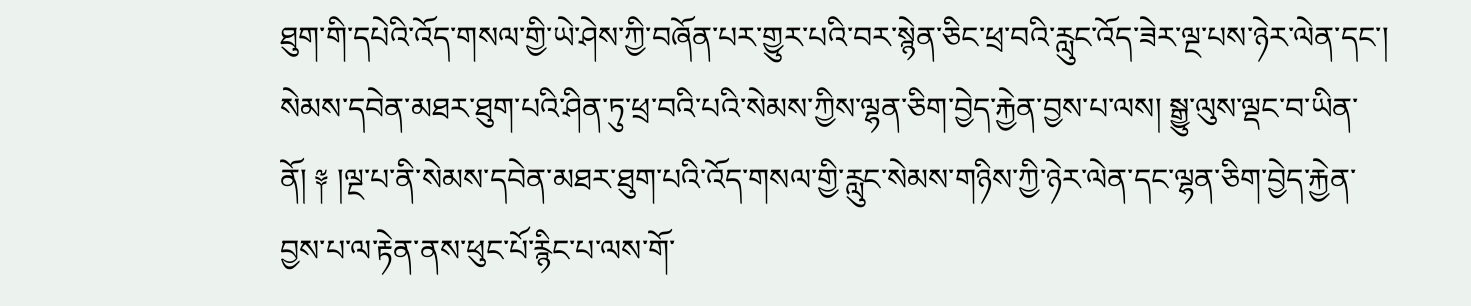ཐུག་གི་དཔེའི་འོད་གསལ་གྱི་ཡེ་ཤེས་ཀྱི་བཞོན་པར་གྱུར་པའི་བར་སྙེན་ཅིང་ཕྲ་བའི་རླུང་འོད་ཟེར་ལྔ་པས་ཉེར་ལེན་དང་། སེམས་དབེན་མཐར་ཐུག་པའི་ཤིན་ཏུ་ཕྲ་བའི་པའི་སེམས་ཀྱིས་ལྷན་ཅིག་བྱེད་རྐྱེན་བྱས་པ་ལས། སྒྱུ་ལུས་ལྡང་བ་ཡིན་ནོ། ༈ །ལྔ་པ་ནི་སེམས་དབེན་མཐར་ཐུག་པའི་འོད་གསལ་གྱི་རླུང་སེམས་གཉིས་ཀྱི་ཉེར་ལེན་དང་ལྷན་ཅིག་བྱེད་རྐྱེན་བྱས་པ་ལ་རྟེན་ནས་ཕུང་པོ་རྙིང་པ་ལས་གོ་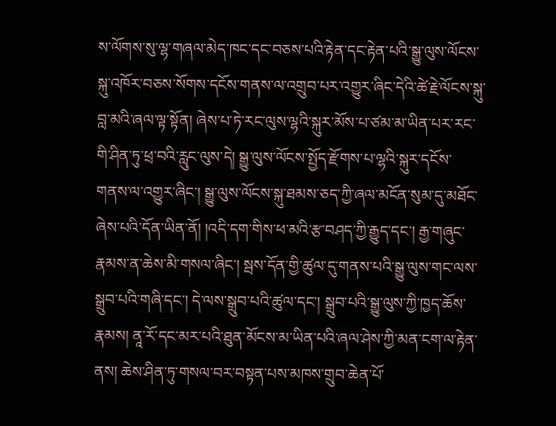ས་ལོགས་སུ་ལྷ་གཞལ་མེད་ཁང་དང་བཅས་པའི་རྟེན་དང་རྟེན་པའི་སྒྱུ་ལུས་ལོངས་སྐུ་འཁོར་བཅས་སོགས་དངོས་གནས་ལ་འགྲུབ་པར་འགྱུར་ཞིང་དེའི་ཚེ་རྗེ་ལོངས་སྐུ་བླ་མའི་ཞལ་ལྟ་སྟོན། ཞེས་པ་ཏེ་རང་ལུས་ལྷའི་སྐུར་མོས་པ་ཙམ་མ་ཡིན་པར་རང་གི་ཤིན་ཏུ་ཕྲ་བའི་རླུང་ལུས་དེ། སྒྱུ་ལུས་ལོངས་སྤྱོད་རྫོགས་པ་ལྷའི་སྐུར་དངོས་གནས་ལ་འགྱུར་ཞིང་། སྒྱུ་ལུས་ལོངས་སྐུ་ཐམས་ཅད་ཀྱི་ཞལ་མངོན་སུམ་དུ་མཐོང་ཞེས་པའི་དོན་ཡིན་ནོ། །འདི་དག་གིས་ཕ་མའི་རྩ་བཤད་ཀྱི་རྒྱུད་དང་། རྒྱ་གཞུང་རྣམས་ན་ཆེས་མི་གསལ་ཞིང་། སྦས་དོན་གྱི་ཚུལ་དུ་གནས་པའི་སྒྱུ་ལུས་གང་ལས་སྒྲུབ་པའི་གཞི་དང་། དེ་ལས་སྒྲུབ་པའི་ཚུལ་དང་། སྒྲུབ་པའི་སྒྱུ་ལུས་ཀྱི་ཁྱད་ཆོས་རྣམས། ནཱ་རོ་དང་མར་པའི་ཐུན་མོངས་མ་ཡིན་པའི་ཞལ་ཤེས་ཀྱི་མན་ངག་ལ་རྟེན་ནས། ཆེས་ཤིན་ཏུ་གསལ་བར་བསྟན་པས་མཁས་གྲུབ་ཆེན་པོ་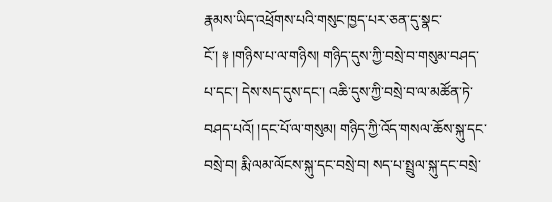རྣམས་ཡིད་འཕྲོགས་པའི་གསུང་ཁྱད་པར་ཅན་དུ་སྣང་ངོ་། ༈ །གཉིས་པ་ལ་གཉིས། གཉིད་དུས་ཀྱི་བསྲེ་བ་གསུམ་བཤད་པ་དང་། དེས་སད་དུས་དང་། འཆི་དུས་ཀྱི་བསྲེ་བ་ལ་མཚོན་ཏེ་བཤད་པའོ། །དང་པོ་ལ་གསུམ། གཉིད་ཀྱི་འོད་གསལ་ཆོས་སྐུ་དང་བསྲེ་བ། རྨི་ལམ་ལོངས་སྐུ་དང་བསྲེ་བ། སད་པ་སྤྲུལ་སྐུ་དང་བསྲེ་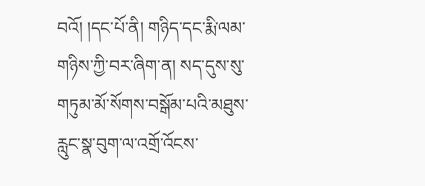བའོ། །དང་པོ་ནི། གཉིད་དང་རྨི་ལམ་གཉིས་ཀྱི་བར་ཞིག་ན། སད་དུས་སུ་གཏུམ་མོ་སོགས་བསྒོམ་པའི་མཐུས་རླུང་སྣ་བུག་ལ་འགྲོ་འོངས་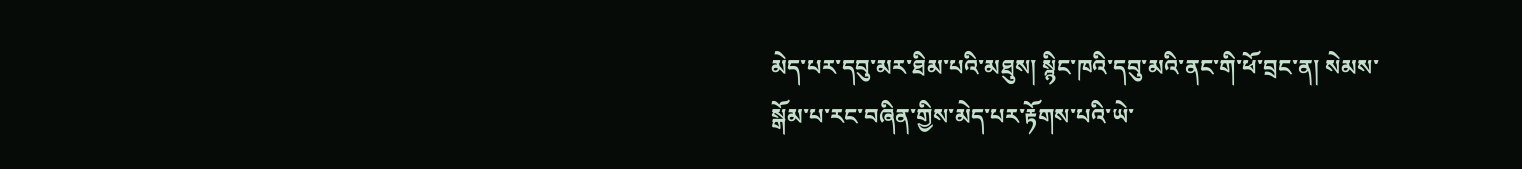མེད་པར་དབུ་མར་ཐིམ་པའི་མཐུས། སྙིང་ཁའི་དབུ་མའི་ནང་གི་ཕོ་བྲང་ན། སེམས་སྒོམ་པ་རང་བཞིན་གྱིས་མེད་པར་རྟོགས་པའི་ཡེ་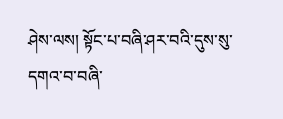ཤེས་ལས། སྟོང་པ་བཞི་ཤར་བའི་དུས་སུ་དགའ་བ་བཞི་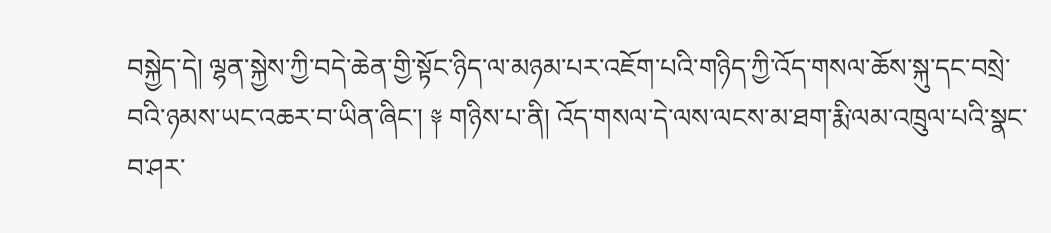བསྐྱེད་དེ། ལྷན་སྐྱེས་ཀྱི་བདེ་ཆེན་གྱི་སྟོང་ཉིད་ལ་མཉམ་པར་འཇོག་པའི་གཉིད་ཀྱི་འོད་གསལ་ཆོས་སྐུ་དང་བསྲེ་བའི་ཉམས་ཡང་འཆར་བ་ཡིན་ཞིང་། ༈ གཉིས་པ་ནི། འོད་གསལ་དེ་ལས་ལངས་མ་ཐག་རྨི་ལམ་འཁྲུལ་པའི་སྣང་བ་ཤར་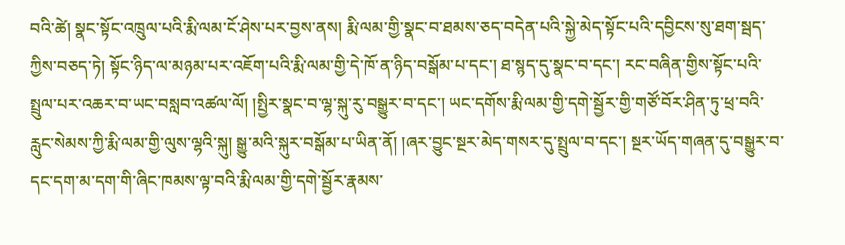བའི་ཚེ། སྣང་སྟོང་འཁྲུལ་པའི་རྨི་ལམ་ངོ་ཤེས་པར་བྱས་ནས། རྨི་ལམ་གྱི་སྣང་བ་ཐམས་ཅད་བདེན་པའི་སྐྱེ་མེད་སྟོང་པའི་དབྱིངས་སུ་ཐག་སྦད་ཀྱིས་བཅད་ཏེ། སྟོང་ཉིད་ལ་མཉམ་པར་འཇོག་པའི་རྨི་ལམ་གྱི་དེ་ཁོ་ན་ཉིད་བསྒོམ་པ་དང་། ཐ་སྙད་དུ་སྣང་བ་དང་། རང་བཞིན་གྱིས་སྟོང་པའི་སྤྲུལ་པར་འཆར་བ་ཡང་བསླབ་འཚལ་ལོ། །སྤྱིར་སྣང་བ་ལྷ་སྐུ་རུ་བསྒྱུར་བ་དང་། ཡང་དགོས་རྨི་ལམ་གྱི་དགེ་སྦྱོར་གྱི་གཙོ་བོར་ཤིན་ཏུ་ཕྲ་བའི་རླུང་སེམས་ཀྱི་རྨི་ལམ་གྱི་ལུས་ལྷའི་སྐུ། སྒྱུ་མའི་སྐུར་བསྒོམ་པ་ཡིན་ནོ། །ཞར་བྱུང་སྔར་མེད་གསར་དུ་སྤྲུལ་བ་དང་། སྔར་ཡོད་གཞན་དུ་བསྒྱུར་བ་དང་དག་མ་དག་གི་ཞིང་ཁམས་ལྟ་བའི་རྨི་ལམ་གྱི་དགེ་སྦྱོར་རྣམས་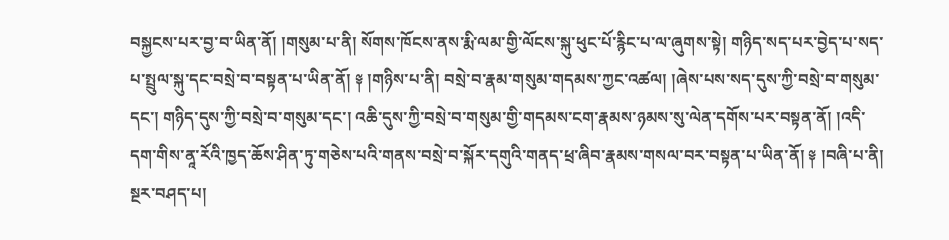བསྐྱངས་པར་བྱ་བ་ཡིན་ནོ། །གསུམ་པ་ནི། སོགས་ཁོངས་ནས་རྨི་ལམ་གྱི་ལོངས་སྐུ་ཕུང་པོ་རྙིང་པ་ལ་ཞུགས་སྟེ། གཉིད་སད་པར་བྱེད་པ་སད་པ་སྤྲུལ་སྐུ་དང་བསྲེ་བ་བསྟན་པ་ཡིན་ནོ། ༈ །གཉིས་པ་ནི། བསྲེ་བ་རྣམ་གསུམ་གདམས་ཀྱང་འཚལ། །ཞེས་པས་སད་དུས་ཀྱི་བསྲེ་བ་གསུམ་དང་། གཉིད་དུས་ཀྱི་བསྲེ་བ་གསུམ་དང་། འཆི་དུས་ཀྱི་བསྲེ་བ་གསུམ་གྱི་གདམས་ངག་རྣམས་ཉམས་སུ་ལེན་དགོས་པར་བསྟན་ནོ། །འདི་དག་གིས་ནཱ་རོའི་ཁྱད་ཆོས་ཤིན་ཏུ་གཅེས་པའི་གནས་བསྲེ་བ་སྐོར་དགུའི་གནད་ཕྲ་ཞིབ་རྣམས་གསལ་བར་བསྟན་པ་ཡིན་ནོ། ༈ །བཞི་པ་ནི། སྔར་བཤད་པ།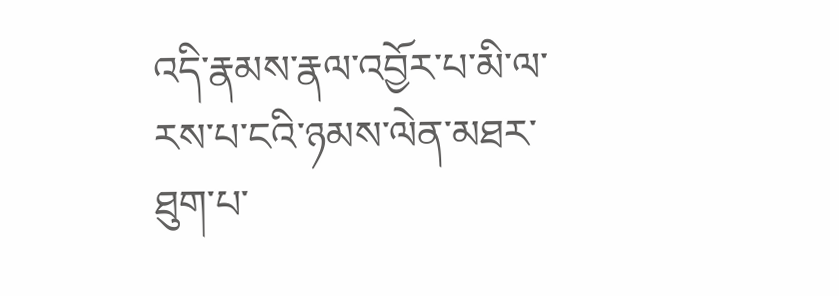འདི་རྣམས་རྣལ་འབྱོར་པ་མི་ལ་རས་པ་ངའི་ཉམས་ལེན་མཐར་ཐུག་པ་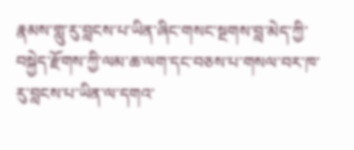རྣམས་གླུ་རུ་བླངས་པ་ཡིན་ཞིང་གསང་སྔགས་བླ་མེད་ཀྱི་བསྐྱེད་རྫོགས་ཀྱི་ལམ་ཆ་ལག་དང་བཅས་པ་གསལ་བར་ཁ་རུ་བླངས་པ་ཡིན་ལ་དགའ་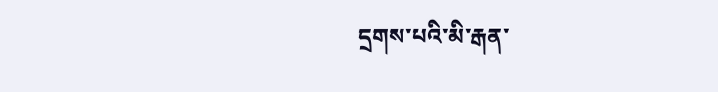དྲགས་པའི་མི་རྒན་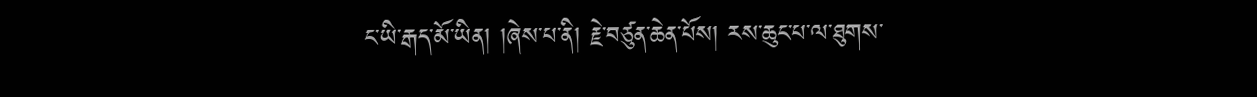ང་ཡི་རྒད་མོ་ཡིན། །ཞེས་པ་ནི། རྗེ་བཙུན་ཆེན་པོས། རས་ཆུང་པ་ལ་ཐུགས་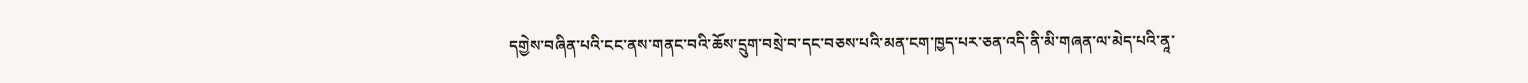དགྱེས་བཞིན་པའི་ངང་ནས་གནང་བའི་ཆོས་དྲུག་བསྲེ་བ་དང་བཅས་པའི་མན་ངག་ཁྱད་པར་ཅན་འདི་ནི་མི་གཞན་ལ་མེད་པའི་ནཱ་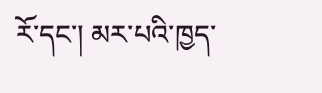རོ་དང་། མར་པའི་ཁྱད་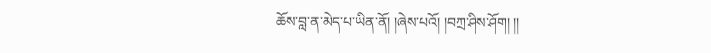ཆོས་བླ་ན་མེད་པ་ཡིན་ནོ། །ཞེས་པའོ། །བཀྲ་ཤིས་ཤོག། །།